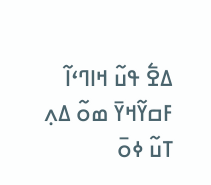ߡߐ߱ ߟߎ߬ ߞߊߣߵߊ߬ ߓߛߌ߬ߞߌ߫ ߘߋ߬ ߡߍ߲ ߠߎ߬ ߦߋ߫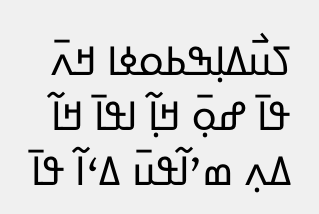ߖߎ߯ߡߊ߲ߒߕߋߦߊ ߞߍ߫ ߟߊ߫ ߝߋ߲߫ ߞߊ߲߬ ߊߟߊ߫ ߞߊ߬ ߡߍ߲ ߘߴߊ߬ߟߎ߫ ߡߵߊ߬ ߟߊ߫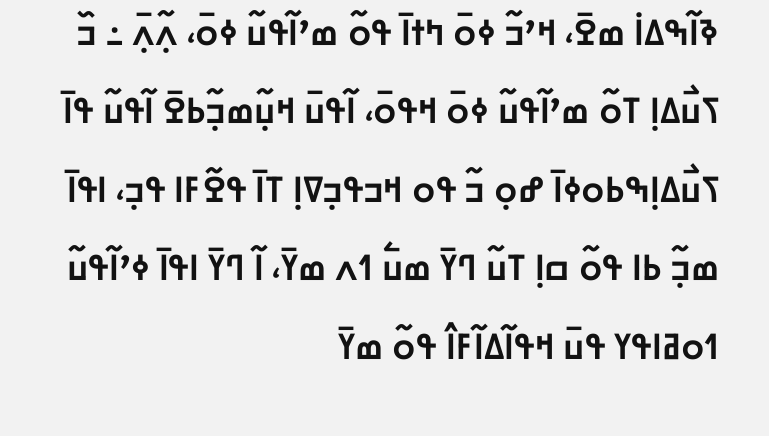ߢߊ߬ߒߡߊ߭ ߘߐ߫، ߞߴߏ߬ ߦߋ߫ ߤߙߊ߫ ߟߋ߬ ߘߴߊ߬ߟߎ߬ ߦߋ߫، ߍ߲߬ߍ߲߫ ߸ ߏ߰ ߖߎ߯ߡߊ߲ ߠߋ߬ ߘߴߊ߬ߟߎ߬ ߦߋ߫ ߞߟߋ߫، ߊ߬ߟߎ߫ ߞߎ߲߬ߘߏ߲߬ߕߐ߫ ߊ߬ߟߎ߬ ߟߊ߫ ߖߎ߯ߡߊ߲ߒߕߋߦߊ߫ ߝߋ߲ ߏ߬ ߟߋ ߞߏߟߏ߲ߜߊ߲ ߠߊ߫ ߟߐ߬ߓߊ ߟߏ߲، ߊߟߊ߫ ߘߏ߲߬ ߕߊ ߟߋ߬ ߛߊ߲ ߠߎ߬ ߣߌ߫ ߘߎ߱ ߗߍ ߘߌ߫، ߊ߬ ߣߌ߫ ߊߟߊ߫ ߦߴߊ߬ߟߎ߬ ߗߋߥߊߟߌ ߟߎ߫ ߞߟߊ߬ߡߊ߬ߓߊ߮ ߟߋ߬ ߘߌ߫